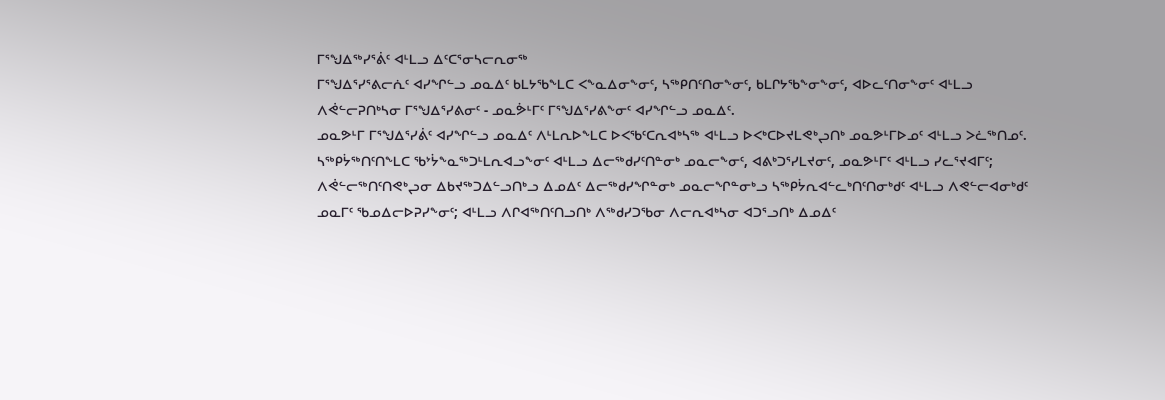ᒥᕐᖑᐃᖅᓯᕐᕖᑦ ᐊᒻᒪᓗ ᐃᑦᑕᕐᓂᓴᓕᕆᓂᖅ
ᒥᕐᖑᐃᕐᓯᕐᕕᓕᕇᑦ ᐊᓯᖏᓪᓗ ᓄᓇᐃᑦ ᑲᒪᔭᖃᖕᒪᑕ ᐸᖕᓇᐃᓂᖕᓂᑦ, ᓴᖅᑭᑎᑦᑎᓂᖕᓂᑦ, ᑲᒪᒋᔭᖃᖕᓂᖕᓂᑦ, ᐊᐅᓚᑦᑎᓂᖕᓂᑦ ᐊᒻᒪᓗ ᐱᕚᓪᓕᕈᑎᒃᓴᓂ ᒥᕐᖑᐃᕐᓯᕕᓂᑦ - ᓄᓇᕘᒻᒥᑦ ᒥᕐᖑᐃᕐᓯᕕᖕᓂᑦ ᐊᓯᖏᓪᓗ ᓄᓇᐃᑦ.
ᓄᓇᕗᒻᒥ ᒥᕐᖑᐃᕐᓯᕖᑦ ᐊᓯᖏᓪᓗ ᓄᓇᐃᑦ ᐱᒻᒪᕆᐅᖕᒪᑕ ᐅᐸᖃᑦᑕᕆᐊᒃᓴᖅ ᐊᒻᒪᓗ ᐅᐸᒃᑕᐅᔪᒪᕙᒃᖢᑎᒃ ᓄᓇᕗᒻᒥᐅᓄᑦ ᐊᒻᒪᓗ ᐳᓛᖅᑎᓄᑦ. ᓴᖅᑭᔮᖅᑎᑦᑎᖕᒪᑕ ᖃᔾᔮᖕᓇᖅᑐᒻᒪᕆᐊᓗᖕᓂᑦ ᐊᒻᒪᓗ ᐃᓕᖅᑯᓯᑦᑎᓐᓂᒃ ᓄᓇᓕᖕᓂᑦ, ᐊᕕᒃᑐᕐᓯᒪᔪᓂᑦ, ᓄᓇᕗᒻᒥᑦ ᐊᒻᒪᓗ ᓯᓚᕐᔪᐊᒥᑦ; ᐱᕚᓪᓕᖅᑎᑦᑎᕙᒃᖢᓂ ᐃᑲᔪᖅᑐᐃᓪᓗᑎᒃᓗ ᐃᓄᐃᑦ ᐃᓕᖅᑯᓯᖏᓐᓂᒃ ᓄᓇᓕᖏᓐᓂᒃᓗ ᓴᖅᑭᔮᕆᐊᓪᓚᒃᑎᑦᑎᓂᒃᑯᑦ ᐊᒻᒪᓗ ᐱᕙᓪᓕᐊᓂᒃᑯᑦ ᓄᓇᒥᑦ ᖃᓄᐃᓕᐅᕈᓯᖕᓂᑦ; ᐊᒻᒪᓗ ᐱᒋᐊᖅᑎᑦᑎᓗᑎᒃ ᐱᖅᑯᓯᑐᖃᓂ ᐱᓕᕆᐊᒃᓴᓂ ᐊᑐᕐᓗᑎᒃ ᐃᓄᐃᑦ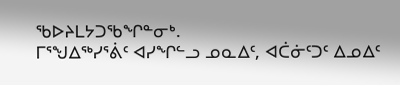ᖃᐅᔨᒪᔭᑐᖃᖏᓐᓂᒃ.
ᒥᕐᖑᐃᖅᓯᕐᕖᑦ ᐊᓯᖏᓪᓗ ᓄᓇᐃᑦ, ᐊᑖᓃᑦᑐᑦ ᐃᓄᐃᑦ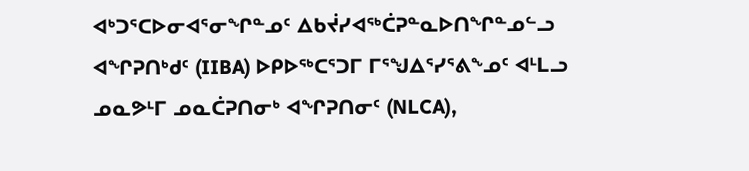ᐊᒃᑐᕐᑕᐅᓂᐊᕐᓂᖏᓐᓄᑦ ᐃᑲᔫᓯᐊᖅᑖᕈᓐᓇᐅᑎᖏᓐᓄᓪᓗ ᐊᖏᕈᑎᒃᑯᑦ (IIBA) ᐅᑭᐅᖅᑕᕐᑐᒥ ᒥᕐᖑᐃᕐᓯᕐᕕᖕᓄᑦ ᐊᒻᒪᓗ ᓄᓇᕗᒻᒥ ᓄᓇᑖᕈᑎᓂᒃ ᐊᖏᕈᑎᓂᑦ (NLCA),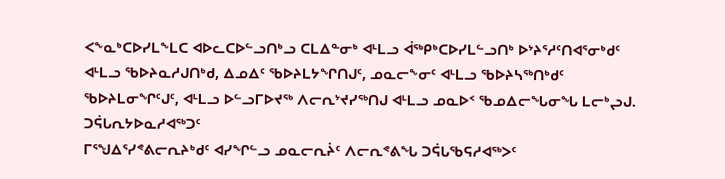ᐸᖕᓇᒃᑕᐅᓯᒪᖕᒪᑕ ᐊᐅᓚᑕᐅᓪᓗᑎᒃᓗ ᑕᒪᐃᓐᓂᒃ ᐊᒻᒪᓗ ᐋᖅᑭᒃᑕᐅᓯᒪᓪᓗᑎᒃ ᐅᔾᔨᕐᓱᑦᑎᐊᕐᓂᒃᑯᑦ ᐊᒻᒪᓗ ᖃᐅᔨᓇᓱᒍᑎᒃᑯ, ᐃᓄᐃᑦ ᖃᐅᔨᒪᔭᖏᑎᒍᑦ, ᓄᓇᓕᖕᓂᑦ ᐊᒻᒪᓗ ᖃᐅᔨᓴᖅᑎᒃᑯᑦ ᖃᐅᔨᒪᓂᖏᑦᒍᑦ, ᐊᒻᒪᓗ ᐅᓪᓗᒥᐅᔪᖅ ᐱᓕᕆᔾᔪᓯᖅᑎᒍ ᐊᒻᒪᓗ ᓄᓇᐅᑉ ᖃᓄᐃᓕᖓᓂᖓ ᒪᓕᒃᖢᒍ.
ᑐᕌᒐᕆᔭᐅᓇᓱᐊᖅᑐᑦ
ᒥᕐᖑᐃᕐᓯᕝᕕᓕᕆᔨᒃᑯᑦ ᐊᓯᖏᓪᓗ ᓄᓇᓕᕆᔩᑦ ᐱᓕᕆᕝᕕᖓ ᑐᕌᒐᖃᕋᓱᐊᖅᐳᑦ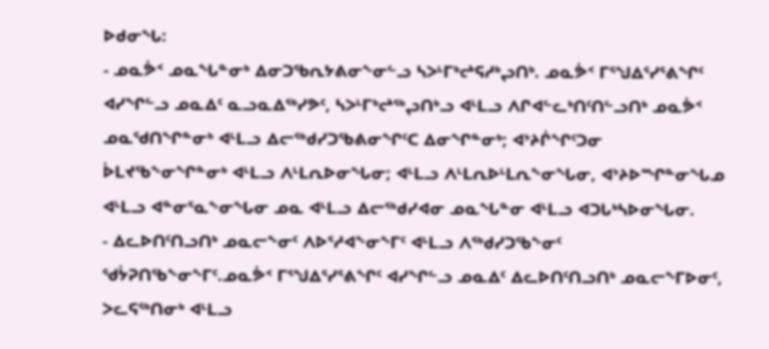ᐅᑯᓂᖓ:
- ᓄᓇᕘᑉ ᓄᓇᖓᓐᓂᒃ ᐃᓂᑐᖃᕆᔭᕕᓂᖕᓂᓪᓗ ᓴᐳᒻᒥᒃᖠᕋᓱᒃᖢᑎᒃ. ᓄᓇᕘᑉ ᒥᕐᖑᐃᕐᓯᕐᕕᖏᑦ ᐊᓯᖏᓪᓗ ᓄᓇᐃᑦ ᓇᓗᓇᐃᖅᓯᕗᑦ, ᓴᐳᒻᒥᒃᖠᖅᖢᑎᒃᓗ ᐊᒻᒪᓗ ᐱᒋᐊᓪᓚᒃᑎᑦᑎᓪᓗᑎᒃ ᓄᓇᕘᑉ ᓄᓇᖁᑎᖏᓐᓂᒃ ᐊᒻᒪᓗ ᐃᓕᖅᑯᓯᑐᖃᕕᓂᖏᑦᑕ ᐃᓂᖏᓐᓂᒃ; ᐊᔾᔨᒌᖏᑦᑐᓂ ᐆᒪᔪᖃᖕᓂᖏᓐᓂᒃ ᐊᒻᒪᓗ ᐱᒻᒪᕆᐅᓂᖓᓂ; ᐊᒻᒪᓗ ᐱᒻᒪᕆᐅᒻᒪᕆᖕᓂᖓᓂ, ᐊᔾᔨᐅᙱᓐᓂᖓᓄ ᐊᒻᒪᓗ ᐊᓐᓂᕐᓇᖕᓂᖓᓂ ᓄᓇ ᐊᒻᒪᓗ ᐃᓕᖅᑯᓯᐊᓂ ᓄᓇᖓᓐᓂ ᐊᒻᒪᓗ ᐊᑐᒐᒃᓴᐅᓂᖓᓂ.
- ᐃᓚᐅᑎᑦᑎᓗᑎᒃ ᓄᓇᓕᖕᓂᑦ ᐱᐅᕐᓱᐊᖕᓂᖕᒥᑦ ᐊᒻᒪᓗ ᐱᖅᑯᓯᑐᖃᖕᓂᑦ ᖁᔮᕈᑎᖃᖕᓂᖕᒥᑦ.ᓄᓇᕘᑉ ᒥᕐᖑᐃᕐᓯᕐᕕᖏᑦ ᐊᓯᖏᓪᓗ ᓄᓇᐃᑦ ᐃᓚᐅᑎᑦᑎᓗᑎᒃ ᓄᓇᓕᖕᒥᐅᓂᑦ, ᐳᓚᕋᖅᑎᓂᒃ ᐊᒻᒪᓗ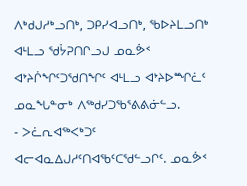ᐱᒃᑯᒍᓱᒃᓗᑎᒃ, ᑐᑭᓯᐊᓗᑎᒃ, ᖃᐅᔨᒪᓗᑎᒃ ᐊᒻᒪᓗ ᖁᔮᕈᑎᒋᓗᒍ ᓄᓇᕘᑉ ᐊᔾᔨᒌᖏᑦᑐᖁᑎᖏᑦ ᐊᒻᒪᓗ ᐊᔾᔨᐅᙱᓛᑦ ᓄᓇᖓᓐᓂᒃ ᐱᖅᑯᓯᑐᖃᕐᕕᕕᓃᓪᓗ.
- ᐳᓛᕆᐊᖅᐸᒃᑐᑦ ᐊᓕᐊᓇᐃᒍᓱᑦᑎᐊᖃᑦᑕᖁᓪᓗᒋᑦ. ᓄᓇᕘᑉ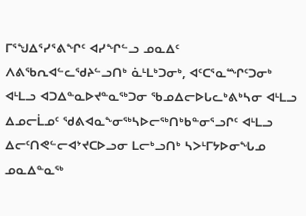ᒥᕐᖑᐃᕐᓯᕐᕕᖏᑦ ᐊᓯᖏᓪᓗ ᓄᓇᐃᑦ ᐱᕕᖃᕆᐊᓪᓚᖁᔨᓪᓗᑎᒃ ᓈᒻᒪᒃᑐᓂᒃ, ᐊᑦᑕᕐᓇᙱᑦᑐᓂᒃ ᐊᒻᒪᓗ ᐊᑐᐃᓐᓇᐅᔪᓐᓇᖅᑐᓂ ᖃᓄᐃᓕᐅᒐᓚᒃᕕᒃᓴᓂ ᐊᒻᒪᓗ ᐃᓄᓕᒫᓄᑦ ᖁᕕᐊᓇᖕᓂᖅᓴᐅᓕᖅᑎᒃᑲᓐᓂᕐᓗᒋᑦ ᐊᒻᒪᓗ ᐃᓕᑦᑎᕙᓪᓕᐊᔾᔪᑕᐅᓗᓂ ᒪᓕᒃᓗᑎᒃ ᓴᐳᒻᒥᔭᐅᓂᖓᓄ ᓄᓇᐃᓐᓇᖅ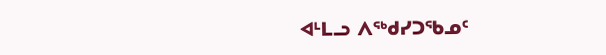ᐊᒻᒪᓗ ᐱᖅᑯᓯᑐᖃᓄᑦ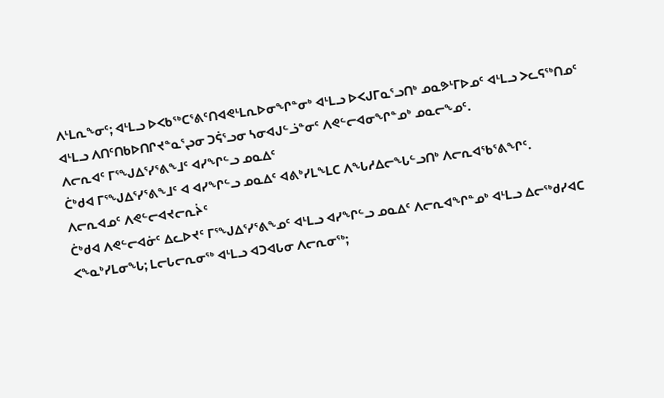ᐱᒻᒪᕆᖕᓂᑦ; ᐊᒻᒪᓗ ᐅᐸᑲᖅᑕᕐᕕᑦᑎᐊᕙᒻᒪᕆᐅᓂᖏᓐᓂᒃ ᐊᒻᒪᓗ ᐅᐸᒍᒥᓇᕐᓗᑎᒃ ᓄᓇᕗᒻᒥᐅᓄᑦ ᐊᒻᒪᓗ ᐳᓚᕋᖅᑎᓄᑦ ᐊᒻᒪᓗ ᐱᑎᑦᑎᑲᐅᑎᒋᔪᓐᓇᕐᖢᓂ ᑐᕌᕐᓗᓂ ᓴᓂᐊᒍᓪᓘᓐᓂᑦ ᐱᕙᓪᓕᐊᓂᖏᓐᓄᒃ ᓄᓇᓕᖕᓄᑦ.
ᐱᓕᕆᐊᑦ ᒥᕐᖑᐃᕐᓯᕐᕕᖕᒧᑦ ᐊᓯᖏᓪᓗ ᓄᓇᐃᑦ
ᑖᒃᑯᐊ ᒥᕐᖑᐃᕐᓯᕐᕕᖕᒧᑦ ᐊ ᐊᓯᖏᓪᓗ ᓄᓇᐃᑦ ᐊᕕᒃᓯᒪᖕᒪᑕ ᐱᖓᓱᐃᓕᖓᓪᓗᑎᒃ ᐱᓕᕆᐊᖃᕐᕕᖏᑦ.
ᐱᓕᕆᐊᓄᑦ ᐱᕙᓪᓕᐊᔪᓕᕆᔩᑦ
ᑖᒃᑯᐊ ᐱᕙᓪᓕᐊᓃᑦ ᐃᓚᐅᔪᑦ ᒥᕐᖑᐃᕐᓯᕐᕕᖕᓄᑦ ᐊᒻᒪᓗ ᐊᓯᖏᓪᓗ ᓄᓇᐃᑦ ᐱᓕᕆᐊᖏᓐᓄᒃ ᐊᒻᒪᓗ ᐃᓕᖅᑯᓯᐊᑕ ᐸᖕᓇᒃᓯᒪᓂᖓ; ᒪᓕᒐᓕᕆᓂᖅ ᐊᒻᒪᓗ ᐊᑐᐊᒐᓂ ᐱᓕᕆᓂᖅ;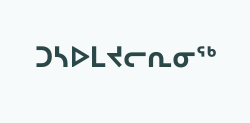ᑐᓴᐅᒪᔪᓕᕆᓂᖅ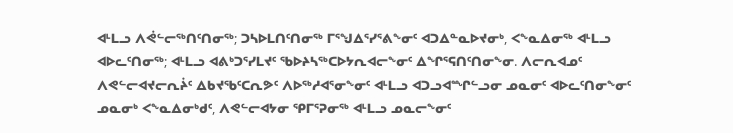ᐊᒻᒪᓗ ᐱᕚᓪᓕᖅᑎᑦᑎᓂᖅ; ᑐᓴᐅᒪᑎᑦᑎᓂᖅ ᒥᕐᖑᐃᕐᓯᕐᕕᖕᓂᑦ ᐊᑐᐃᓐᓇᐅᔪᓂᒃ, ᐸᖕᓇᐃᓂᖅ ᐊᒻᒪᓗ ᐊᐅᓚᑦᑎᓂᖅ; ᐊᒻᒪᓗ ᐊᕕᒃᑐᕐᓯᒪᔪᑦ ᖃᐅᔨᓴᖅᑕᐅᔭᕆᐊᓕᖕᓂᑦ ᐃᖏᕐᕋᑎᑦᑎᓂᖕᓂ. ᐱᓕᕆᐊᓄᑦ ᐱᕙᓪᓕᐊᔪᓕᕆᔩᑦ ᐃᑲᔪᖃᑦᑕᕆᕗᑦ ᐱᐅᖅᓱᐊᕐᓂᖕᓂᑦ ᐊᒻᒪᓗ ᐊᑐᓗᐊᙱᓪᓗᓂ ᓄᓇᓂᑦ ᐊᐅᓚᑦᑎᓂᖕᓂᑦ ᓄᓇᓂᒃ ᐸᖕᓇᐃᓂᒃᑯᑦ, ᐱᕙᓪᓕᐊᔭᓂ ᕿᒥᕐᕈᓂᖅ ᐊᒻᒪᓗ ᓄᓇᓕᖕᓂᑦ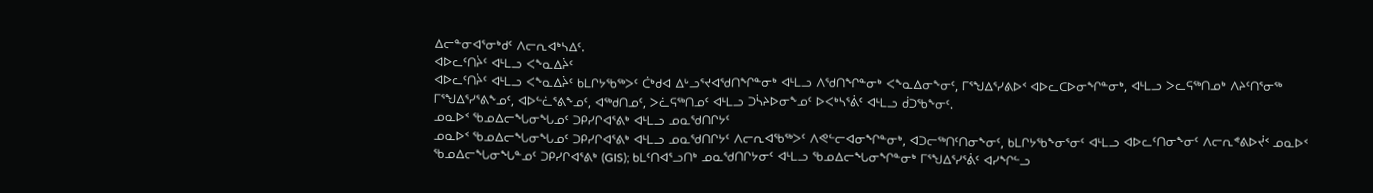ᐃᓕᓐᓂᐊᕐᓂᒃᑯᑦ ᐱᓕᕆᐊᒃᓴᐃᑦ.
ᐊᐅᓚᑦᑎᔩᑦ ᐊᒻᒪᓗ ᐸᖕᓇᐃᔩᑦ
ᐊᐅᓚᑦᑎᔩᑦ ᐊᒻᒪᓗ ᐸᖕᓇᐃᔩᑦ ᑲᒪᒋᔭᖃᖅᐳᑦ ᑖᒃᑯᐊ ᐃᒡᓗᕐᔪᐊᖁᑎᖏᓐᓂᒃ ᐊᒻᒪᓗ ᐱᖁᑎᖏᓐᓂᒃ ᐸᖕᓇᐃᓂᖕᓂᑦ, ᒥᕐᖑᐃᕐᓯᕕᐅᑉ ᐊᐅᓚᑕᐅᓂᖏᓐᓂᒃ, ᐊᒻᒪᓗ ᐳᓚᕋᖅᑎᓄᒃ ᐱᔨᑦᑎᕐᓂᖅ ᒥᕐᖑᐃᕐᓯᕐᕕᖕᓄᑦ, ᐊᐅᓪᓛᕐᕕᖕᓄᑦ, ᐊᖅᑯᑎᓄᑦ, ᐳᓛᕋᖅᑎᓄᑦ ᐊᒻᒪᓗ ᑐᓵᔨᐅᓂᖕᓄᑦ ᐅᐸᒃᓴᕐᕖᑦ ᐊᒻᒪᓗ ᑰᑐᖃᖕᓂᑦ.
ᓄᓇᐅᑉ ᖃᓄᐃᓕᖓᓂᖓᓄᑦ ᑐᑭᓯᒋᐊᕐᕕᒃ ᐊᒻᒪᓗ ᓄᓇᖁᑎᒋᔭᑦ
ᓄᓇᐅᑉ ᖃᓄᐃᓕᖓᓂᖓᓄᑦ ᑐᑭᓯᒋᐊᕐᕕᒃ ᐊᒻᒪᓗ ᓄᓇᖁᑎᒋᔭᑦ ᐱᓕᕆᐊᖃᖅᐳᑦ ᐱᕙᓪᓕᐊᓂᖏᓐᓂᒃ, ᐊᑐᓕᖅᑎᑦᑎᓂᖕᓂᑦ, ᑲᒪᒋᔭᖃᖕᓂᕐᓂᑦ ᐊᒻᒪᓗ ᐊᐅᓚᑦᑎᓂᖕᓂᑦ ᐱᓕᕆᕝᕕᐅᔫᑉ ᓄᓇᐅᑉ ᖃᓄᐃᓕᖓᓂᖓᓐᓄᑦ ᑐᑭᓯᒋᐊᕐᕕᒃ (GIS); ᑲᒪᑦᑎᐊᕐᓗᑎᒃ ᓄᓇᖁᑎᒋᔭᓂᑦ ᐊᒻᒪᓗ ᖃᓄᐃᓕᖓᓂᖏᓐᓂᒃ ᒥᕐᖑᐃᕐᓯᕐᕖᑦ ᐊᓯᖏᓪᓗ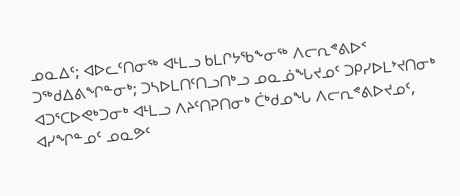ᓄᓇᐃᑦ; ᐊᐅᓚᑦᑎᓂᖅ ᐊᒻᒪᓗ ᑲᒪᒋᔭᖃᖕᓂᖅ ᐱᓕᕆᕝᕕᐅᑉ ᑐᖅᑯᐃᕕᖏᓐᓂᒃ; ᑐᓴᐅᒪᑎᑦᑎᓗᑎᒃᓗ ᓄᓇᓅᖓᔪᓄᑦ ᑐᑭᓯᐅᒪᔾᔪᑎᓂᒃ ᐊᑐᕐᑕᐅᕙᒃᑐᓂᒃ ᐊᒻᒪᓗ ᐱᔨᑦᑎᕈᑎᓂᒃ ᑖᒃᑯᓄᖓ ᐱᓕᕆᕝᕕᐅᔪᓄᑦ, ᐊᓯᖏᓐᓄᑦ ᓄᓇᕗᑦ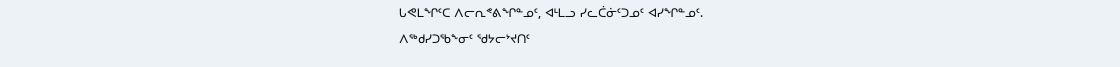ᒐᕙᒪᖏᑦᑕ ᐱᓕᕆᕝᕕᖏᓐᓄᑦ, ᐊᒻᒪᓗ ᓯᓚᑖᓃᑦᑐᓄᑦ ᐊᓯᖏᓐᓄᑦ.
ᐱᖅᑯᓯᑐᖃᖕᓂᑦ ᖁᔭᓕᔾᔪᑎᑦ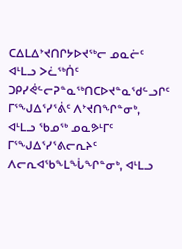ᑕᐃᒪᐃᔾᔪᑎᒋᔭᐅᔪᖅᓕ ᓄᓇᓖᑦ ᐊᒻᒪᓗ ᐳᓛᖅᑏᑦ ᑐᑭᓯᕚᓪᓕᕈᓐᓇᖅᑎᑕᐅᔪᓐᓇᖁᓪᓗᒋᑦ ᒥᕐᖑᐃᕐᓯᕐᕖᑦ ᐱᔾᔪᑎᖏᓐᓂᒃ, ᐊᒻᒪᓗ ᖃᓄᖅ ᓄᓇᕗᒻᒥᑦ ᒥᕐᖑᐃᕐᓯᕐᕕᓕᕆᔨᑦ ᐱᓕᕆᐊᖃᖕᒪᖔᖏᓐᓂᒃ, ᐊᒻᒪᓗ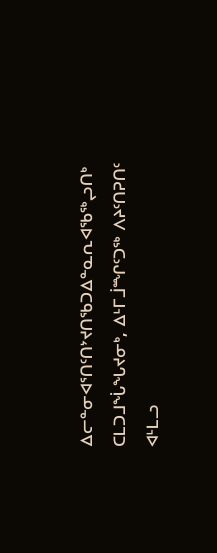ᐃᓕᓐᓂᐊᕐᑎᑦᑎᔾᔪᑎᖃᑐᐃᓐᓇᕆᐊᖃᖅᖢᑎᒃ ᑕᒪᑐᒧᖔᖓᔪᓂᒃ, ᐃᒻᒥᒨᙱᑦᑐᖅ ᐱᔨᑦᑎᕈᑎᑦ ᐊᒻᒪᓗ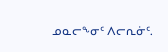ᓄᓇᓕᖕᓂᑦ ᐱᓕᕆᓃᑦ.